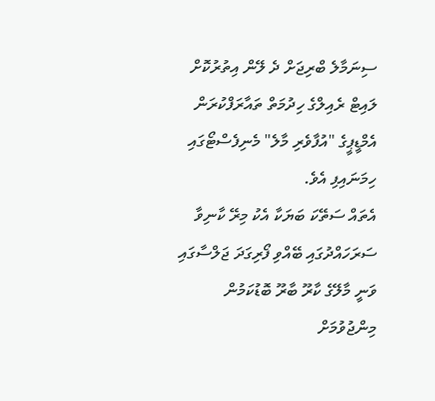ސިނަމާލެ ބްރިޖަށް ދެ ލޭން އިތުރުކޮށް ލައިޓް ރެއިލްގެ ހިދުމަތް ތައާރަފްކުރަން އެމްޑީޕީގެ "އުފާވެރި މާލެ" މެނިފެސްޓޯގައި ހިމަނައިފި އެވެ.
އެތައް ސަތޭކަ ބަޔަކާ އެކު މިރޭ ކާނިވާ ސަރަހައްދުގައި ބޭއްވި ފޯރިގަދަ ޖަލްސާގައި ވަނީ މާލޭގެ ކާރޫ ބާރޫ ބޮޑުކަމުން މިންޖުވުމަށް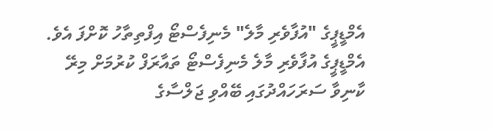އެމްޑީޕީގެ "އުފާވެރި މާލެ" މެނިފެސްޓޯ އިފްތިތާހު ކޮށްފަ އެވެ.
އެމްޑީޕީގެ އުފާވެރި މާލެ މެނިފެސްޓޯ ތައާރަފް ކުރުމަށް މިރޭ ކާނިވާ ސަރަހައްދުގައި ބޭއްވި ޖަލްސާގެ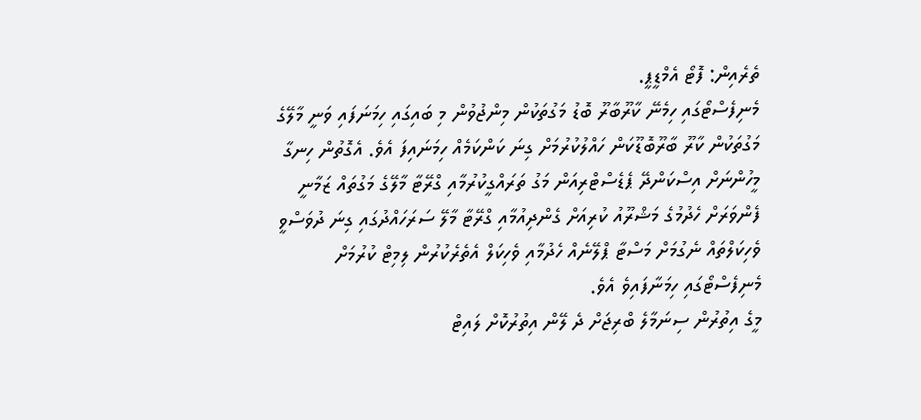ތެރެއިން: ފޮޓޯ އެމްޑީޕީ.
މެނިފެސްޓޯގައި ހިމެނޭ ކާރޫބާރޫ ބޮޑު މަގުތަކުން މިންޖުވުން މި ބައިގައި ހިމަނަފައި ވަނީ މާލޭގެ މަގުތަކުން ކާރޫ ބާރޫބޮޑޫކަން ހައްލުކުރުމަށް ގިނަ ކަންކަމެއް ހިމަނައިފަ އެވެ. އެގޮތުން ހިނގާ މީހުންނަށް އިސްކަންދޭ ޕެޑެސްޓްރިއަން މަގު ތަރައްގީކުރުމާއި ގްރޭޓާ މާލޭގެ މަގުތައް ޒަމާނީ ފެންވަރަށް ހެދުމުގެ މަޝްރޫއު ކުރިއަށް ގެންދިއުމާއި ގްރޭޓާ މާލޭ ސަރަހައްދުގައި ގިނަ ދުވަސްވީ ވެހިކަލްތައް ނެގުމަށް މަސްޓާ ޕްލޭނެއް ހެދުމާއި ވެހިކަލް އެތެރެކުރުން ލިމިޓް ކުރުމަށް މެނިފެސްޓޯގައި ހިމަނާފައިވެ އެވެ.
މީގެ އިތުރުން ސިނަމާލެ ބްރިޖަށް ދެ ލޭން އިތުރުކޮށް ލައިޓް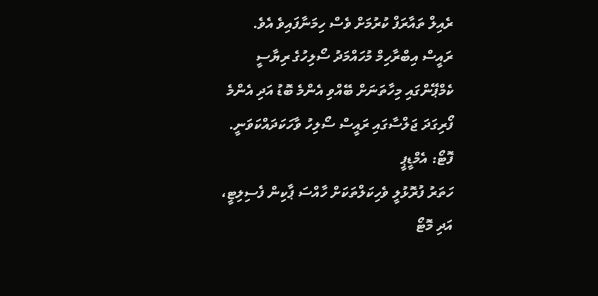ރެއިލް ތައާރަފް ކުރުމަށް ވެސް ހިމަނާފައިވެ އެވެ.
ރައީސް އިބްރާހިމް މުހައްމަދު ސޯލިހުގެ ރިޔާސީ ކެމްޕޭންގައި މިހާތަނަށް ބޭއްވި އެންމެ ބޮޑު އަދި އެންމެ ފޯރިގަދަ ޖަލްސާގައި ރައީސް ސޯލިހު ވާހަކަދައްކަވަނީ. ފޮޓޯ: އެމްޑީޕީ
ހަތަރު ފުރޮޅުލީ ވެހިކަލްތަކަށް ހާއްސަ ޕާކިން ފެސިލިޓީ، އަދި މޮޓޯ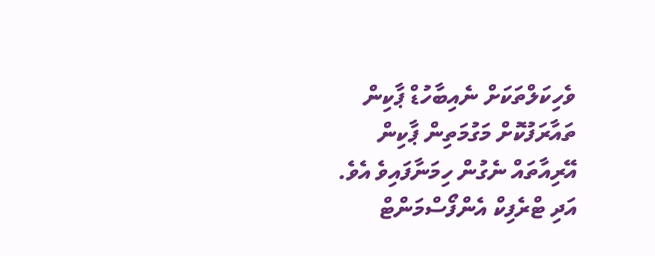ވެހިކަލްތަކަށް ނެއިބާހުޑް ޕާކިން ތައާރަފުކޮށް މަގުމަތިން ޕާކިން އޭރިއާތައް ނެގުން ހިމަނާފައިވެ އެވެ. އަދި ޓްރެފިކް އެންފޯސްމަންޓް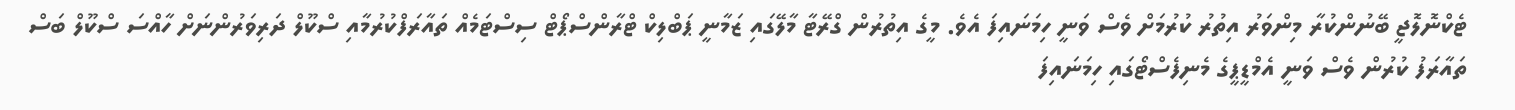ޓެކްނޮލޮޖީ ބޭނުންކުރާ މިންވަރު އިތުރު ކުރުމަށް ވެސް ވަނީ ހިމަނައިފަ އެވެ. މީގެ އިތުރުން ގްރޭޓާ މާލޭގައި ޒަމާނީ ޕަބްލިކް ޓްރާންސްޕޯޓް ސިސްޓަމެއް ތައާރަފްކުރުމާއި ސްކޫލް ދަރިވަރުންނަށް ހާއްސަ ސްކޫލް ބަސް ތައާރަފު ކުރުން ވެސް ވަނީ އެމްޑީޕީގެ މެނިފެސްޓޯގައި ހިމަނައިފަ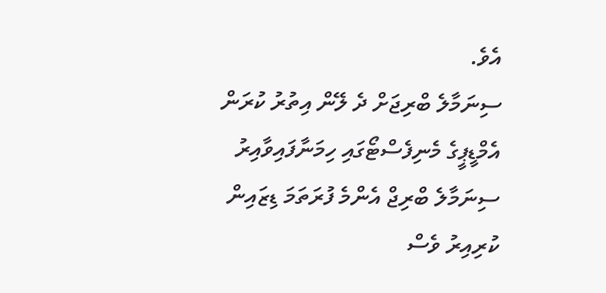އެވެ.
ސިނަމާލެ ބްރިޖަށް ދެ ލޭން އިތުރު ކުރަން އެމްޑީޕީގެ މެނިފެސްޓޯގައި ހިމަނާފައިވާއިރު ސިނަމާލެ ބްރިޖް އެންމެ ފުރަތަމަ ޑިޒައިން ކުރިއިރު ވެސް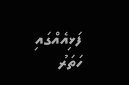ފަޅިއެއްގައި ހަތަރު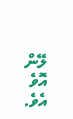ލޭން އޮވެ އެވެ.